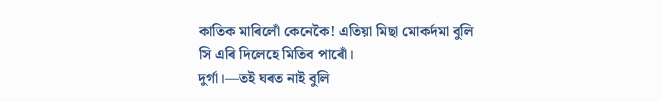কাতিক মাৰিলোঁ কেনেকৈ! এতিয়া মিছা মোকৰ্দমা বুলি
সি এৰি দিলেহে মিতিব পাৰোঁ।
দুৰ্গা।—তই ঘৰত নাই বুলি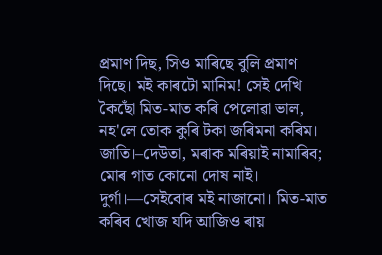প্ৰমাণ দিছ, সিও মাৰিছে বুলি প্ৰমাণ দিছে। মই কাৰটো মানিম! সেই দেখি কৈছোঁ মিত-মাত কৰি পেলোৱা ভাল, নহ'লে তোক কুৰি টকা জৰিমনা কৰিম।
জাতি।–দেউতা, মৰাক মৰিয়াই নামাৰিব; মোৰ গাত কোনো দোষ নাই।
দুৰ্গা।—সেইবোৰ মই নাজানো। মিত-মাত কৰিব খোজ যদি আজিও ৰায়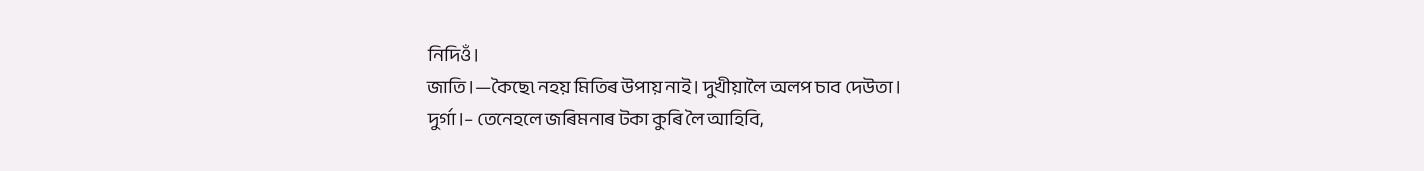নিদিওঁ।
জাতি।—কৈছে৷ নহয় মিতিৰ উপায় নাই। দুখীয়ালৈ অলপ চাব দেউতা।
দুৰ্গা।– তেনেহলে জৰিমনাৰ টকা কুৰি লৈ আহিবি,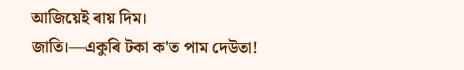আজিয়েই ৰায় দিম।
জাতি।—একুৰি টকা ক'ত পাম দেউতা!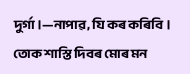দুৰ্গা।—নাপাৱ, যি কৰ কৰিবি। তোক শাস্তি দিবৰ মোৰ মন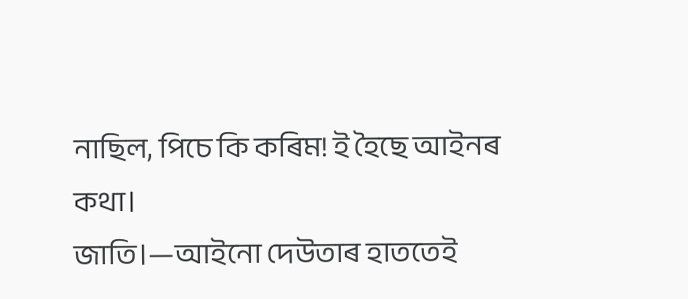নাছিল, পিচে কি কৰিম! ই হৈছে আইনৰ কথা।
জাতি।—আইনো দেউতাৰ হাততেই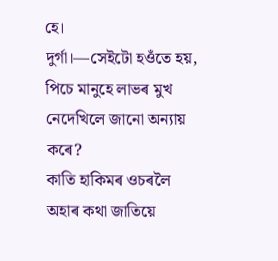হে।
দুৰ্গা।—সেইটো হওঁতে হয়, পিচে মানুহে লাভৰ মুখ নেদেখিলে জানো অন্যায় কৰে?
কাতি হাকিমৰ ওচৰলৈ অহাৰ কথা জাতিয়ে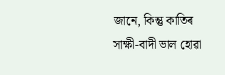জানে, কিন্তু কাতিৰ সাক্ষী-বাদী ভাল হোৱা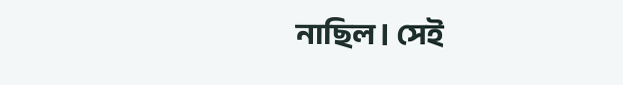নাছিল। সেই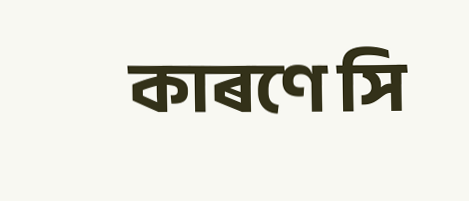কাৰণে সি